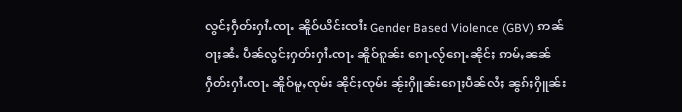လွင်ႈႁဵတ်းႁၢႆႉၸႃႉ ၼိူဝ်ယိင်းၸၢႆး Gender Based Violence (GBV) ဢၼ်ဝႃႈၼႆႉ ပဵၼ်လွင်ႈႁတ်းႁၢႆႉၸႃႉ ၼိူဝ်ၵူၼ်း ၵေႃႉလႂ်ၵေႃႉၼိုင်ႈ ဢမ်ႇၼၼ် ႁဵတ်းႁၢႆႉၸႃႉ ၼိူဝ်မူႇၸုမ်း ၼိုင်ႈၸုမ်း ၼႂ်းႁိူၼ်းၵေႃႈပဵၼ်လႆႈ ၼွၵ်ႈႁိူၼ်း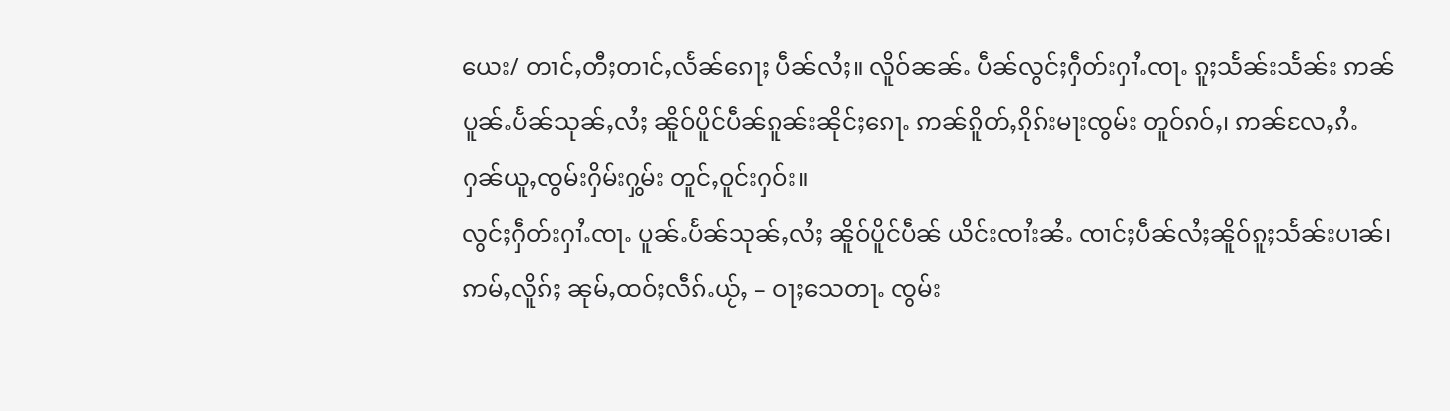ယေး/ တၢင်ႇတီႈတၢင်ႇလႅၼ်ၵေႃႈ ပဵၼ်လႆႈ။ လိူဝ်ၼၼ်ႉ ပဵၼ်လွင်ႈႁဵတ်းႁၢႆႉၸႃႉ ၵူႈသႅၼ်းသႅၼ်း ဢၼ်ပူၼ်ႉပႅၼ်သုၼ်ႇလႆႈ ၼိူဝ်ပိူင်ပဵၼ်ၵူၼ်းၼိုင်ႈၵေႃႉ ဢၼ်ၵိူတ်ႇၵိုၵ်းမႃးၸွမ်း တူဝ်ၵဝ်ႇ၊ ဢၼ်လႄႇၵႆႉ ႁၼ်ယူႇၸွမ်းႁိမ်းႁွမ်း တူင်ႇဝူင်းႁဝ်း။
လွင်ႈႁဵတ်းႁၢႆႉၸႃႉ ပူၼ်ႉပႅၼ်သုၼ်ႇလႆႈ ၼိူဝ်ပိူင်ပဵၼ် ယိင်းၸၢႆးၼႆႉ ၸၢင်ႈပဵၼ်လႆႈၼိူဝ်ၵူႈသႅၼ်းပၢၼ်၊ ဢမ်ႇလိူၵ်ႈ ၼုမ်ႇထဝ်ႈလဵၵ်ႉယႂ်ႇ – ဝႃႈသေတႃႉ ၸွမ်း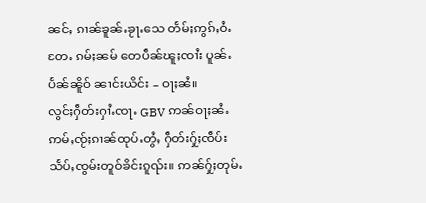ၼင်ႇ ၵၢၼ်ၶူၼ်ႉၶႂႃႉသေ တႅမ်ႈဢွၵ်ႇဝႆႉတႄႉ ၵမ်ႈၼမ် တေပဵၼ်ၽူႈၸၢႆး ပူၼ်ႉပႅၼ်ၼိူဝ် ၼၢင်းယိင်း – ဝႃႈၼႆ။
လွင်ႈႁဵတ်းႁၢႆႉၸႃႉ GBV ဢၼ်ဝႃႈၼႆႉ ဢမ်ႇၸႂ်ႈၵၢၼ်ထုပ်ႉတွႆႇ ႁဵတ်းႁႂ်ႈၸဵပ်းသႅပ်ႇၸွမ်းတူဝ်ၶိင်းၵူၺ်း။ ဢၼ်ႁႂ်ႈတုမ်ႉ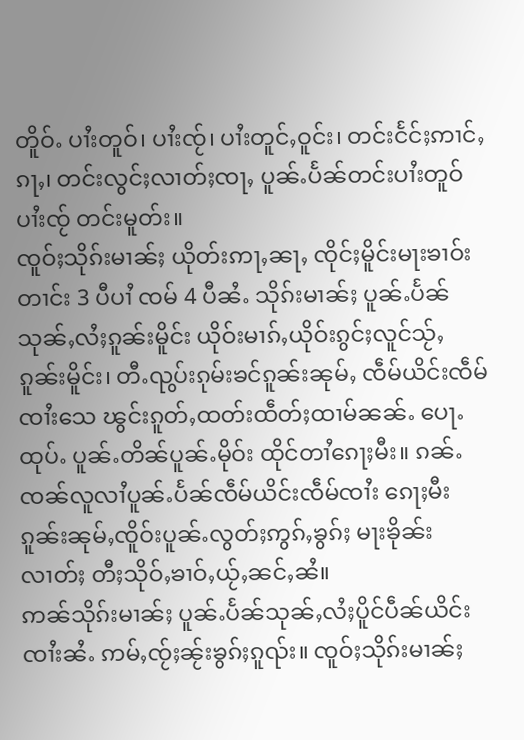တိူဝ်ႉ ပၢႆးတူဝ်၊ ပၢႆးၸႂ်၊ ပၢႆးတူင်ႇဝူင်း၊ တင်းငႅင်ႈဢၢင်ႇၵႃႇ၊ တင်းလွင်ႈလၢတ်ႈၸႃႇ ပူၼ်ႉပႅၼ်တင်းပၢႆးတူဝ်ပၢႆးၸႂ် တင်းမူတ်း။
ၸူဝ်ႈသိုၵ်းမၢၼ်ႈ ယိုတ်းဢႃႇၼႃႇ ၸိုင်ႈမိူင်းမႃးၶၢဝ်းတၢင်း 3 ပီပၢႆ ၸမ် 4 ပီၼႆႉ သိုၵ်းမၢၼ်ႈ ပူၼ်ႉပႅၼ် သုၼ်ႇလႆႈၵူၼ်းမိူင်း ယိုဝ်းမၢၵ်ႇယိုဝ်းၵွင်ႈလူင်သႂ်ႇ ၵူၼ်းမိူင်း၊ တီႉၺွပ်းၵုမ်းၶင်ၵူၼ်းၼုမ်ႇ ၸဵမ်ယိင်းၸဵမ်ၸၢႆးသေ ၽွင်းၵူတ်ႇထတ်းထဵတ်ႈထၢမ်ၼၼ်ႉ ပေႃႉထုပ်ႉ ပူၼ်ႉတိၼ်ပူၼ်ႉမိုဝ်း ထိုင်တၢႆၵေႃႈမီး။ ၵၼ်ႉ ၸၼ်လူလၢႆပူၼ်ႉပႅၼ်ၸဵမ်ယိင်းၸဵမ်ၸၢႆး ၵေႃႈမီး ၵူၼ်းၼုမ်ႇၸိူဝ်းပူၼ်ႉလွတ်ႈဢွၵ်ႇၶွၵ်ႈ မႃးၶိုၼ်းလၢတ်ႈ တီႈသိုဝ်ႇၶၢဝ်ႇယႂ်ႇၼင်ႇၼႆ။
ဢၼ်သိုၵ်းမၢၼ်ႈ ပူၼ်ႉပႅၼ်သုၼ်ႇလႆႈပိူင်ပဵၼ်ယိင်းၸၢႆးၼႆႉ ဢမ်ႇၸႂ်ႈၼႂ်းၶွၵ်ႈၵူၺ်း။ ၸူဝ်ႈသိုၵ်းမၢၼ်ႈ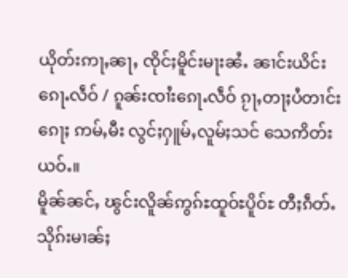ယိုတ်းဢႃႇၼႃႇ ၸိုင်ႈမိူင်းမႃးၼႆႉ ၼၢင်းယိင်းၵေႃႉလဵဝ် / ၵူၼ်းၸၢႆးၵေႃႉလဵဝ် ၵႂႃႇတႃႈပႆတၢင်းၵေႃႈ ဢမ်ႇမီး လွင်ႈႁူမ်ႇလူမ်ႈသင် သေဢိတ်းယဝ်ႉ။
မိူၼ်ၼင်ႇ ၽွင်းလိူၼ်ဢွၵ်ႊထူဝ်ႊပိူဝ်ႊ တီႈၵဵတ်ႉသိုၵ်းမၢၼ်ႈ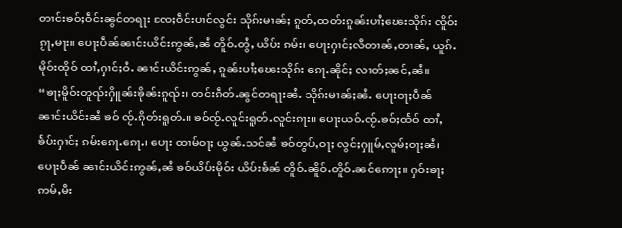တၢင်းၶဝ်ႈဝဵင်းၼွင်တရႃး ၸႄႈဝဵင်းပၢင်လွင်း သိုၵ်းမၢၼ်ႈ ၵူတ်ႇထတ်းၵူၼ်းပၢႆႈၽေးသိုၵ်း ၸိူဝ်းၵႂႃႇမႃး။ ပေႃးပဵၼ်ၼၢင်းယိင်းဢွၼ်ႇၼႆ တိူဝ်ႉတွႆႇ ယိပ်း ၵမ်း၊ ပေႃးႁၢင်ႈလီတၢၼ်ႇတၢၼ်ႇ ယူၵ်ႉမိုဝ်းထိုဝ် ထၢႆႇႁၢင်ႈဝႆႉ ၼၢင်းယိင်းဢွၼ်ႇ ၵူၼ်းပၢႆႈၽေးသိုၵ်း ၵေႃႉၼိုင်ႈ လၢတ်ႈၼင်ႇၼႆ။
“ၶႃႈမိူဝ်းတူၺ်းႁိူၼ်းၶိုၼ်းၵူၺ်း၊ တင်းၵဵတ်ႉၼွင်တရႃးၼႆႉ သိုၵ်းမၢၼ်ႈၼႆႉ ပေႃးဝႃႈပဵၼ်ၼၢင်းယိင်းၼႆ ၶဝ် ၸႂ်ႉၵိုတ်းရူတ်ႉ။ ၶဝ်ၸႂ်ႉလူင်းရူတ်ႉလူင်းၵႃး။ ပေႃးယဝ်ႉၸႂ်ႉၶဝ်ႈထႅဝ် ထၢႆႇၶႅပ်းႁၢင်ႈ ၵမ်းၵေႃႉၵေႃႉ၊ ပေႃး ထၢမ်ဝႃႈ ယွၼ်ႉသင်ၼႆ ၶဝ်တွပ်ႇဝႃႈ လွင်ႈႁူမ်ႇလူမ်ႈဝႃႈၼႆ၊ ပေႃးပဵၼ် ၼၢင်းယိင်းဢွၼ်ႇၼႆ ၶဝ်ယိပ်းမိုဝ်း ယိပ်းၶႅၼ် တိူဝ်ႉၼိူဝ်ႉတိူဝ်ႉၼင်ဢေႃႈ။ ႁဝ်းၶႃႈ ဢမ်ႇမီး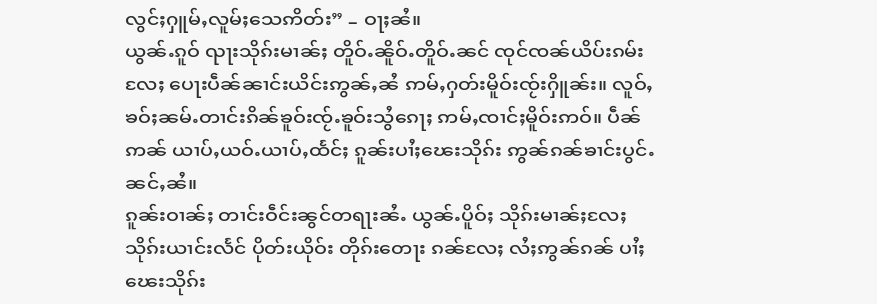လွင်ႈႁူမ်ႇလူမ်ႈသေဢိတ်း” – ဝႃႈၼႆ။
ယွၼ်ႉၵူဝ် ၺႃးသိုၵ်းမၢၼ်ႈ တိူဝ်ႉၼိူဝ်ႉတိူဝ်ႉၼင် ၸုင်ၸၼ်ယိပ်းၵမ်းလႄႈ ပေႃးပဵၼ်ၼၢင်းယိင်းဢွၼ်ႇၼႆ ဢမ်ႇႁတ်းမိူဝ်းၸႂ်းႁိူၼ်း။ လူဝ်ႇၶဝ်ႈၼမ်ႉတၢင်းၵိၼ်ၶူဝ်းၸႂ်ႉၶူဝ်းသွႆၵေႃႈ ဢမ်ႇၸၢင်ႈမိူဝ်းဢဝ်။ ပဵၼ်ဢၼ် ယၢပ်ႇယဝ်ႉယၢပ်ႇထႅင်ႈ ၵူၼ်းပၢႆႈၽေးသိုၵ်း ဢွၼ်ၵၼ်ၶၢင်းပွင်ႉၼင်ႇၼႆ။
ၵူၼ်းဝၢၼ်ႈ တၢင်းဝဵင်းၼွင်တရႃးၼႆႉ ယွၼ်ႉပိူဝ်ႈ သိုၵ်းမၢၼ်ႈလႄႈ သိုၵ်းယၢင်းလႅင် ပိုတ်းယိုဝ်း တိုၵ်းတေႃး ၵၼ်လႄႈ လႆႈဢွၼ်ၵၼ် ပၢႆႈၽေးသိုၵ်း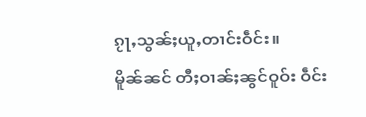ၵႂႃႇသွၼ်ႈယူႇတၢင်းဝဵင်း။
မိူၼ်ၼင် တီႈဝၢၼ်ႈၼွင်ဝူဝ်း ဝဵင်း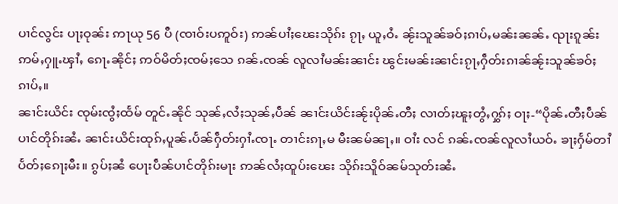ပၢင်လွင်း ပႃႈဝုၼ်း ဢႃယု 56 ပီ (ၸၢဝ်းပဢူဝ်း) ဢၼ်ပၢႆႈၽေးသိုၵ်း ၵႂႃႇ ယူႇဝႆႉ ၼႂ်းသူၼ်ၶဝ်ႈၵၢပ်ႇမၼ်းၼၼ်ႉ ၺႃးၵူၼ်းဢမ်ႇႁူႉၾၢႆႇ ၵေႃႉၼိုင်ႈ ဢဝ်မိတ်ႈၸမ်ႈသေ ၵၼ်ႉၸၼ် လူလၢႆမၼ်းၼၢင်း ၽွင်းမၼ်းၼၢင်းၵႂႃႇႁဵတ်းၵၢၼ်ၼႂ်းသူၼ်ၶဝ်ႈၵၢပ်ႇ။
ၼၢင်းယိင်း ၸုမ်းၸွႆႈထႅမ် တူင်ႉၼိုင် သုၼ်ႇလႆႈသုၼ်ႇပဵၼ် ၼၢင်းယိင်းၼႂ်းပိုၼ်ႉတီႈ လၢတ်ႈၽူႈတွႆႇႁွၵ်ႈ ဝႃႈ-“ပိုၼ်ႉတီႈပဵၼ်ပၢင်တိုၵ်းၼႆႉ ၼၢင်းယိင်းထုၵ်ႇပူၼ်ႉပႅၼ်ႁဵတ်းႁၢႆႉၸႃႉ တၢင်းၵႃႇမ မီးၼမ်ၼႃႇ။ ဝၢႆး လင် ၵၼ်ႉၸၼ်လူလၢႆယဝ်ႉ ၶႃႈႁႅမ်တၢႆပႅတ်ႈၵေႃႈမီး။ ၵွပ်ႈၼႆ ပေႃးပဵၼ်ပၢင်တိုၵ်းမႃး ဢၼ်လႆႈထူပ်းၽေး သိုၵ်းသိူဝ်ၼမ်သုတ်းၼႆႉ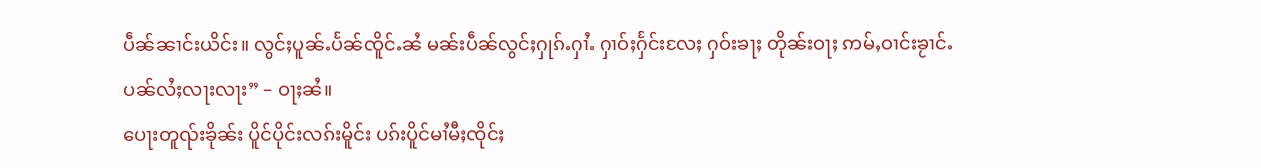ပဵၼ်ၼၢင်းယိင်း။ လွင်ႈပူၼ်ႉပႅၼ်ၸိူင်ႉၼႆ မၼ်းပဵၼ်လွင်ႈႁုၵ်ႉႁၢႆႉ ႁၢဝ်ႈႁႅင်းလႄႈ ႁဝ်းၶႃႈ တိုၼ်းဝႃႈ ဢမ်ႇဝၢင်းၶႂၢင်ႉပၼ်လႆႈလႃးလႃး” – ဝႃႈၼႆ။
ပေႃးတူၺ်းၶိုၼ်း ပိူင်ပိုင်းလၵ်းမိူင်း ပၵ်းပိူင်မၢႆမီႈၸိုင်ႈ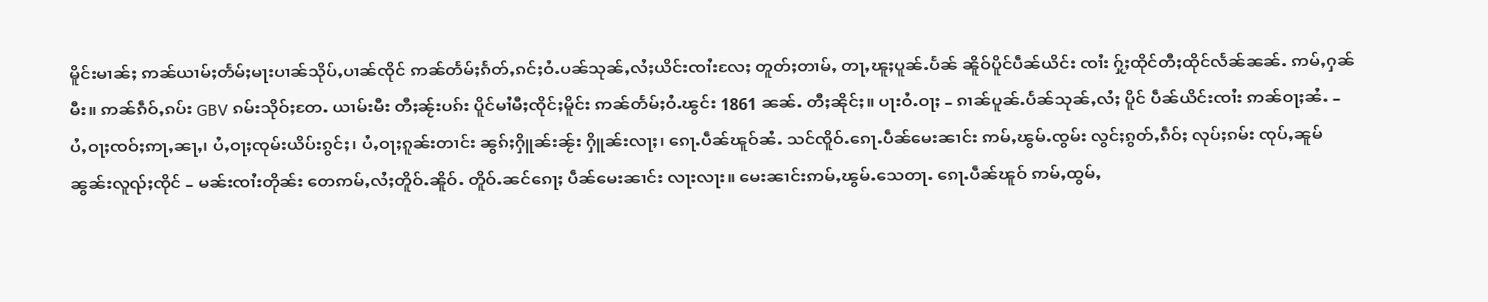မိူင်းမၢၼ်ႈ ဢၼ်ယၢမ်ႈတႅမ်ႈမႃးပၢၼ်သိုပ်ႇပၢၼ်ၸိုင် ဢၼ်တႅမ်ႈၵႅတ်ႇၵင်ႈဝႆႉပၼ်သုၼ်ႇလႆႈယိင်းၸၢႆးလႄႈ တူတ်ႈတၢမ်ႇ တႃႇၽူႈပူၼ်ႉပႅၼ် ၼိူဝ်ပိူင်ပဵၼ်ယိင်း ၸၢႆး ႁႂ်ႈထိုင်တီႈထိုင်လႅၼ်ၼၼ်ႉ ဢမ်ႇႁၼ်မီး။ ဢၼ်ၵဵဝ်ႇၵပ်း GBV ၵမ်းသိုဝ်ႈတႄႉ ယၢမ်းမီး တီႈၼႂ်းပၵ်း ပိူင်မၢႆမီႈၸိုင်ႈမိူင်း ဢၼ်တႅမ်ႈဝႆႉၽွင်း 1861 ၼၼ်ႉ တီႈၼိုင်ႈ။ ပႃးဝႆႉဝႃႈ – ၵၢၼ်ပူၼ်ႉပႅၼ်သုၼ်ႇလႆႈ ပိူင် ပဵၼ်ယိင်းၸၢႆး ဢၼ်ဝႃႈၼႆႉ – ပႆႇဝႃႈၸဝ်ႈဢႃႇၼႃႇ၊ ပႆႇဝႃႈၸုမ်းယိပ်းၵွင်ႈ၊ ပႆႇဝႃႈၵူၼ်းတၢင်း ၼွၵ်ႈႁိူၼ်းၼႂ်း ႁိူၼ်းလႃႈ၊ ၵေႃႉပဵၼ်ၽူဝ်ၼႆႉ သင်ၸိူဝ်ႉၵေႃႉပဵၼ်မေးၼၢင်း ဢမ်ႇၽွမ်ႉၸွမ်း လွင်ႈၵွတ်ႇၵဵဝ်ႈ လုပ်ႈၵမ်း ၸုပ်ႇၼူမ် ၼွၼ်းလူၺ်ႈၸိုင် – မၼ်းၸၢႆးတိုၼ်း တေဢမ်ႇလႆႈတိူဝ်ႉၼိူဝ်ႉ တိူဝ်ႉၼင်ၵေႃႈ ပဵၼ်မေးၼၢင်း လႃးလႃး။ မေးၼၢင်းဢမ်ႇၽွမ်ႉသေတႃႉ ၵေႃႉပဵၼ်ၽူဝ် ဢမ်ႇထွမ်ႇ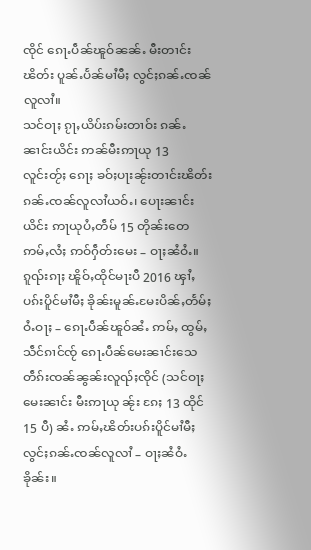ၸိုင် ၵေႃႉပဵၼ်ၽူဝ်ၼၼ်ႉ မီးတၢင်း ၽိတ်း ပူၼ်ႉပႅၼ်မၢႆမီႈ လွင်ႈၵၼ်ႉၸၼ်လူလၢႆ။
သင်ဝႃႈ ၵႂႃႇယိပ်းၵမ်းတၢဝ်း ၵၼ်ႉၼၢင်းယိင်း ဢၼ်မီးဢႃယု 13 လူင်းတႂ်ႈ ၵေႃႈ ၶဝ်ႈပႃးၼႂ်းတၢင်းၽိတ်း ၵၼ်ႉၸၼ်လူလၢႆယဝ်ႉ၊ ပေႃးၼၢင်းယိင်း ဢႃယုပႆႇတဵမ် 15 တိုၼ်းတေဢမ်ႇလႆႈ ဢဝ်ႁဵတ်းမေး – ဝႃႈၼႆဝႆႉ။
ၵူၺ်းၵႃႈ ၽိူဝ်ႇထိုင်မႃးပီ 2016 ၾၢႆႇပၵ်းပိူင်မၢႆမီႈ ၶိုၼ်းမူၼ်ႉမႄးပိၼ်ႇတႅမ်ႈဝႆႉဝႃႈ – ၵေႃႉပဵၼ်ၽူဝ်ၼႆႉ ဢမ်ႇ ထွမ်ႇသဵင်ၵၢင်ၸႂ် ၵေႃႉပဵၼ်မေးၼၢင်းသေ တဵၵ်းၸၼ်ၼွၼ်းလူၺ်ႈၸိုင် (သင်ဝႃႈ မေးၼၢင်း မီးဢႃယု ၼႂ်း ၵႄႈ 13 ထိုင် 15 ပီ) ၼႆႉ ဢမ်ႇၽိတ်းပၵ်းပိူင်မၢႆမီႈ လွင်ႈၵၼ်ႉၸၼ်လူလၢႆ – ဝႃႈၼႆဝႆႉၶိုၼ်း။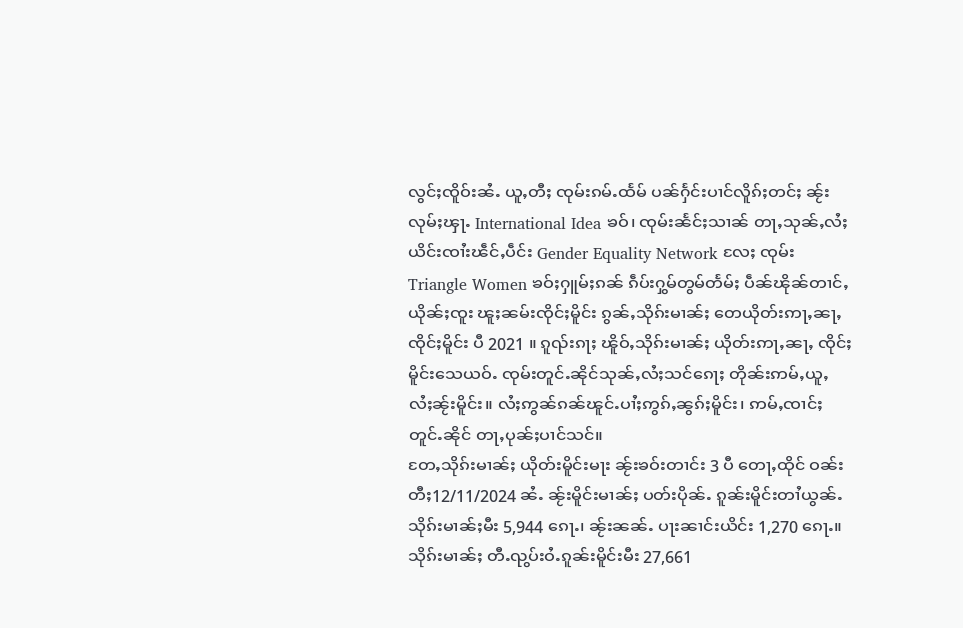လွင်ႈၸိူဝ်းၼႆႉ ယူႇတီႈ ၸုမ်းၵမ်ႉထႅမ် ပၼ်ႁႅင်းပၢင်လိူၵ်ႈတင်ႈ ၼႂ်းလုမ်ႈၾႃႉ International Idea ၶဝ်၊ ၸုမ်းၼႅင်ႈသၢၼ် တႃႇသုၼ်ႇလႆႈယိင်းၸၢႆးၽဵင်ႇပဵင်း Gender Equality Network လႄႈ ၸုမ်း Triangle Women ၶဝ်ႈႁူမ်ႈၵၼ် ၵဵပ်းႁွမ်တွမ်တႅမ်ႈ ပဵၼ်ၽိုၼ်တၢင်ႇယိုၼ်ႈၸူး ၽူႈၼမ်းၸိုင်ႈမိူင်း ၵွၼ်ႇသိုၵ်းမၢၼ်ႈ တေယိုတ်းဢႃႇၼႃႇၸိုင်ႈမိူင်း ပီ 2021 ။ ၵူၺ်းၵႃႈ ၽိူဝ်ႇသိုၵ်းမၢၼ်ႈ ယိုတ်းဢႃႇၼႃႇ ၸိုင်ႈမိူင်းသေယဝ်ႉ ၸုမ်းတူင်ႉၼိုင်သုၼ်ႇလႆႈသင်ၵေႃႈ တိုၼ်းဢမ်ႇယူႇလႆႈၼႂ်းမိူင်း။ လႆႈဢွၼ်ၵၼ်ၽူင်ႉပၢႆႈဢွၵ်ႇၼွၵ်ႈမိူင်း၊ ဢမ်ႇၸၢင်ႈတူင်ႉၼိုင် တႃႇပုၼ်ႈပၢင်သင်။
တႄႇသိုၵ်းမၢၼ်ႈ ယိုတ်းမိူင်းမႃး ၼႂ်းၶဝ်းတၢင်း 3 ပီ တေႃႇထိုင် ဝၼ်းတီႈ12/11/2024 ၼႆႉ ၼႂ်းမိူင်းမၢၼ်ႈ ပတ်းပိုၼ်ႉ ၵူၼ်းမိူင်းတၢႆယွၼ်ႉ သိုၵ်းမၢၼ်ႈမီး 5,944 ၵေႃႉ၊ ၼႂ်းၼၼ်ႉ ပႃးၼၢင်းယိင်း 1,270 ၵေႃႉ။
သိုၵ်းမၢၼ်ႈ တီႉၺွပ်းဝႆႉၵူၼ်းမိူင်းမီး 27,661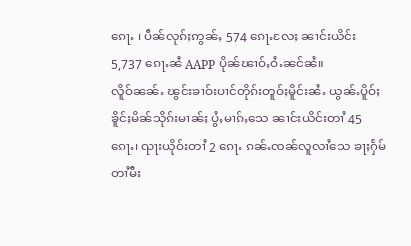ၵေႃႉ ၊ ပဵၼ်လုၵ်ႈဢွၼ်ႇ 574 ၵေႃႉလႄႈ ၼၢင်းယိင်း 5,737 ၵေႃႉၼႆ AAPP ပိုၼ်ၽၢဝ်ႇဝႆႉၼင်ၼႆ။
လိူဝ်ၼၼ်ႉ ၽွင်းၶၢဝ်းပၢင်တိုၵ်းတူဝ်ႈမိူင်းၼႆႉ ယွၼ်ႉပိူဝ်ႈ ၶိူင်ႈမိၼ်သိုၵ်းမၢၼ်ႈ ပွႆႇမၢၵ်ႇသေ ၼၢင်းယိင်းတၢႆ 45 ၵေႃႉ၊ ၺႃးယိုဝ်းတၢႆ 2 ၵေႃႉ ၵၼ်ႉၸၼ်လူလၢႆသေ ၶႃႈႁႅမ်တၢႆမီး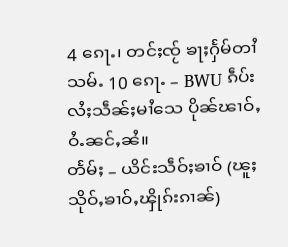4 ၵေႃႉ၊ တင်ႈၸႂ် ၶႃႈႁႅမ်တၢႆသမ်ႉ 10 ၵေႃႉ – BWU ၵဵပ်းလႆႈသဵၼ်ႈမၢႆသေ ပိုၼ်ၽၢဝ်ႇဝႆႉၼင်ႇၼႆ။
တႅမ်ႈ – ယိင်းသဵဝ်ႈၶၢဝ် (ၽူႈသိုဝ်ႇၶၢဝ်ႇၾိုၵ်းၵၢၼ်)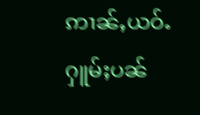ဢၢၼ်ႇယဝ်ႉႁူမ်ႈပၼ်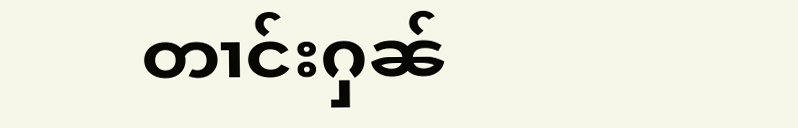တၢင်းႁၼ်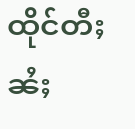ထိုင်တီႈၼႆႈ